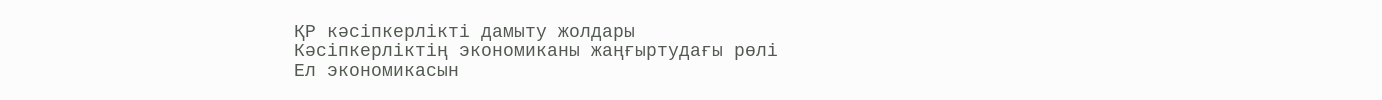ҚР кәсіпкерлікті дамыту жолдары
Кәсіпкерліктің экономиканы жаңғыртудағы рөлі
Ел экономикасын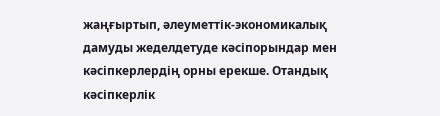жаңғыртып, әлеуметтік-экономикалық дамуды жеделдетуде кәсіпорындар мен кәсіпкерлердің орны ерекше. Отандық кәсіпкерлік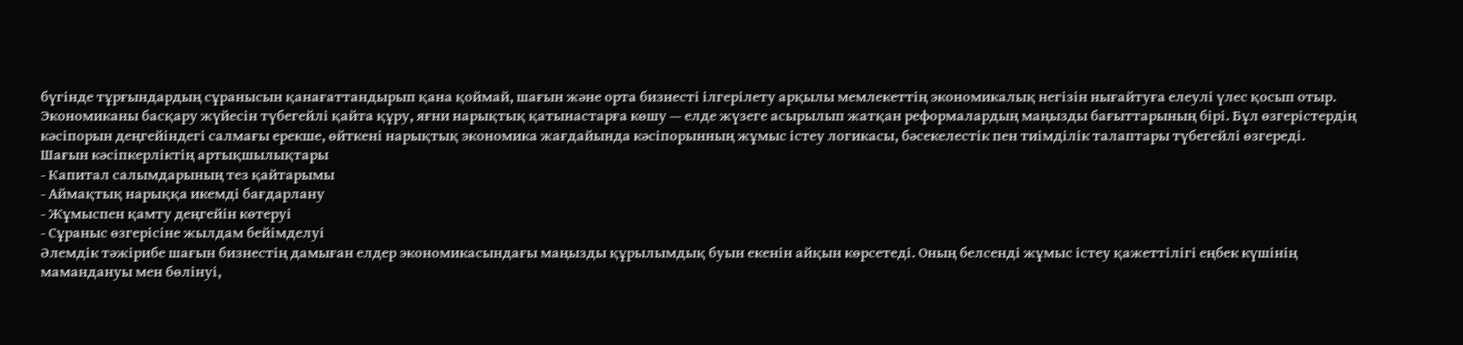бүгінде тұрғындардың сұранысын қанағаттандырып қана қоймай, шағын және орта бизнесті ілгерілету арқылы мемлекеттің экономикалық негізін нығайтуға елеулі үлес қосып отыр.
Экономиканы басқару жүйесін түбегейлі қайта құру, яғни нарықтық қатынастарға көшу — елде жүзеге асырылып жатқан реформалардың маңызды бағыттарының бірі. Бұл өзгерістердің кәсіпорын деңгейіндегі салмағы ерекше, өйткені нарықтық экономика жағдайында кәсіпорынның жұмыс істеу логикасы, бәсекелестік пен тиімділік талаптары түбегейлі өзгереді.
Шағын кәсіпкерліктің артықшылықтары
- Капитал салымдарының тез қайтарымы
- Аймақтық нарыққа икемді бағдарлану
- Жұмыспен қамту деңгейін көтеруі
- Сұраныс өзгерісіне жылдам бейімделуі
Әлемдік тәжірибе шағын бизнестің дамыған елдер экономикасындағы маңызды құрылымдық буын екенін айқын көрсетеді. Оның белсенді жұмыс істеу қажеттілігі еңбек күшінің мамандануы мен бөлінуі,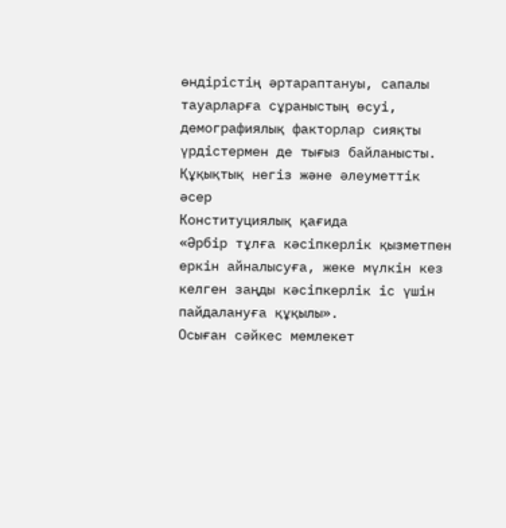өндірістің әртараптануы, сапалы тауарларға сұраныстың өсуі, демографиялық факторлар сияқты үрдістермен де тығыз байланысты.
Құқықтық негіз және әлеуметтік әсер
Конституциялық қағида
«Әрбір тұлға кәсіпкерлік қызметпен еркін айналысуға, жеке мүлкін кез келген заңды кәсіпкерлік іс үшін пайдалануға құқылы».
Осыған сәйкес мемлекет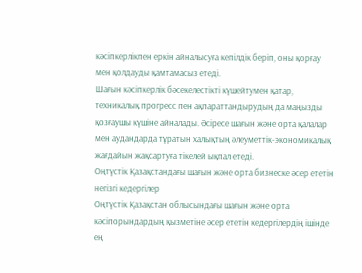кәсіпкерлікпен еркін айналысуға кепілдік беріп, оны қорғау мен қолдауды қамтамасыз етеді.
Шағын кәсіпкерлік бәсекелестікті күшейтумен қатар, техникалық прогресс пен ақпараттандырудың да маңызды қозғаушы күшіне айналады. Әсіресе шағын және орта қалалар мен аудандарда тұратын халықтың әлеуметтік-экономикалық жағдайын жақсартуға тікелей ықпал етеді.
Оңтүстік Қазақстандағы шағын және орта бизнеске әсер ететін негізгі кедергілер
Оңтүстік Қазақстан облысындағы шағын және орта кәсіпорындардың қызметіне әсер ететін кедергілердің ішінде ең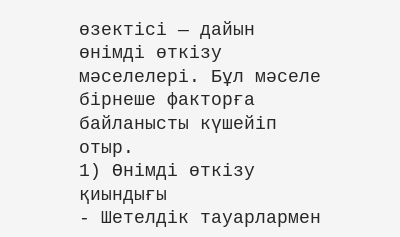өзектісі — дайын өнімді өткізу мәселелері. Бұл мәселе бірнеше факторға байланысты күшейіп отыр.
1) Өнімді өткізу қиындығы
- Шетелдік тауарлармен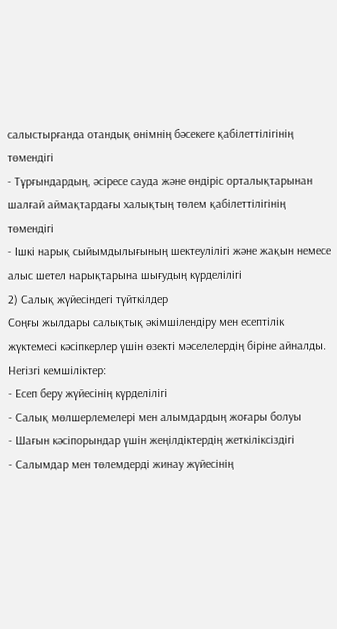салыстырғанда отандық өнімнің бәсекеге қабілеттілігінің төмендігі
- Тұрғындардың, әсіресе сауда және өндіріс орталықтарынан шалғай аймақтардағы халықтың төлем қабілеттілігінің төмендігі
- Ішкі нарық сыйымдылығының шектеулілігі және жақын немесе алыс шетел нарықтарына шығудың күрделілігі
2) Салық жүйесіндегі түйткілдер
Соңғы жылдары салықтық әкімшілендіру мен есептілік жүктемесі кәсіпкерлер үшін өзекті мәселелердің біріне айналды. Негізгі кемшіліктер:
- Есеп беру жүйесінің күрделілігі
- Салық мөлшерлемелері мен алымдардың жоғары болуы
- Шағын кәсіпорындар үшін жеңілдіктердің жеткіліксіздігі
- Салымдар мен төлемдерді жинау жүйесінің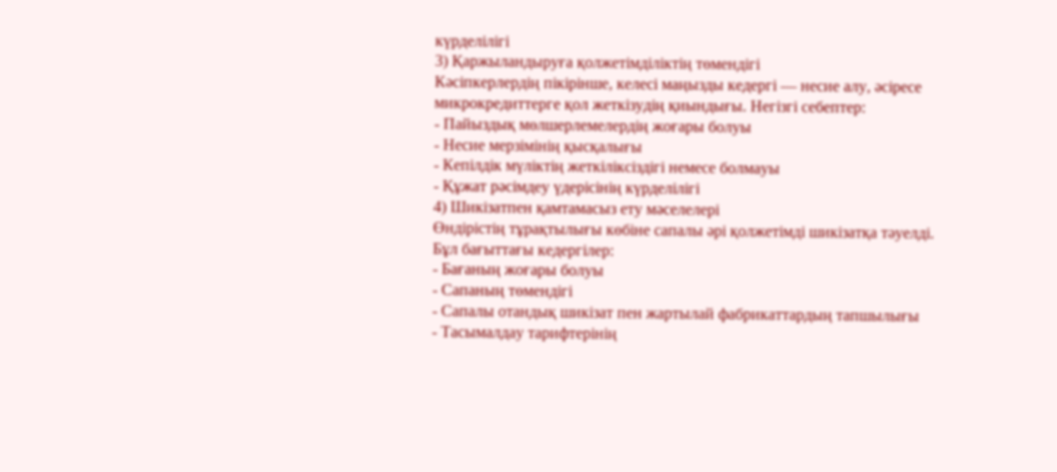күрделілігі
3) Қаржыландыруға қолжетімділіктің төмендігі
Кәсіпкерлердің пікірінше, келесі маңызды кедергі — несие алу, әсіресе микрокредиттерге қол жеткізудің қиындығы. Негізгі себептер:
- Пайыздық мөлшерлемелердің жоғары болуы
- Несие мерзімінің қысқалығы
- Кепілдік мүліктің жеткіліксіздігі немесе болмауы
- Құжат рәсімдеу үдерісінің күрделілігі
4) Шикізатпен қамтамасыз ету мәселелері
Өндірістің тұрақтылығы көбіне сапалы әрі қолжетімді шикізатқа тәуелді. Бұл бағыттағы кедергілер:
- Бағаның жоғары болуы
- Сапаның төмендігі
- Сапалы отандық шикізат пен жартылай фабрикаттардың тапшылығы
- Тасымалдау тарифтерінің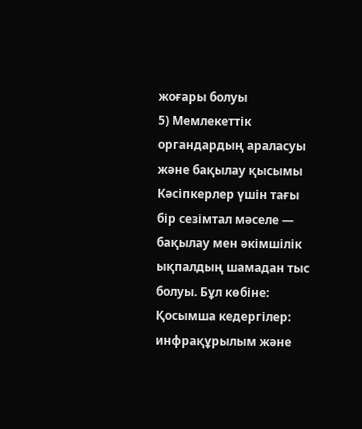жоғары болуы
5) Мемлекеттік органдардың араласуы және бақылау қысымы
Кәсіпкерлер үшін тағы бір сезімтал мәселе — бақылау мен әкімшілік ықпалдың шамадан тыс болуы. Бұл көбіне:
Қосымша кедергілер: инфрақұрылым және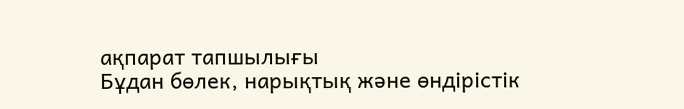ақпарат тапшылығы
Бұдан бөлек, нарықтық және өндірістік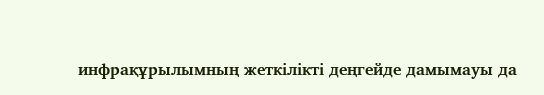инфрақұрылымның жеткілікті деңгейде дамымауы да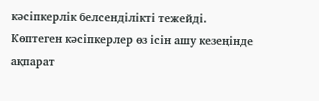кәсіпкерлік белсенділікті тежейді. Көптеген кәсіпкерлер өз ісін ашу кезеңінде ақпарат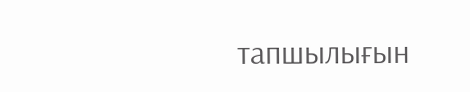тапшылығын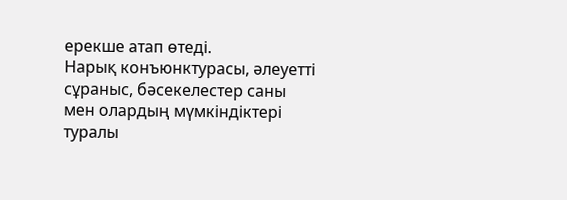ерекше атап өтеді.
Нарық конъюнктурасы, әлеуетті сұраныс, бәсекелестер саны мен олардың мүмкіндіктері туралы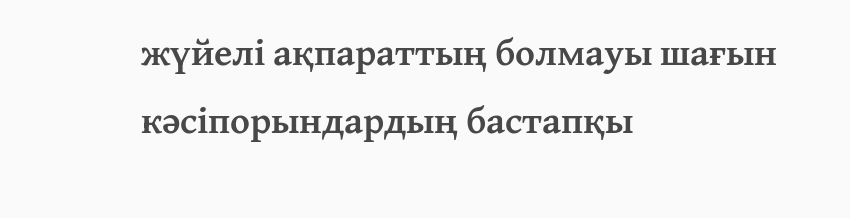жүйелі ақпараттың болмауы шағын кәсіпорындардың бастапқы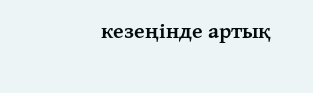кезеңінде артық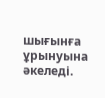шығынға ұрынуына әкеледі.